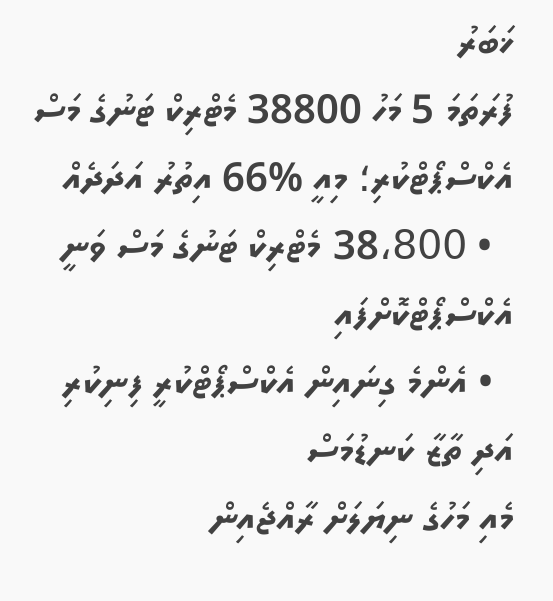ޚަބަރު
ފުރަތަމަ 5 މަހު 38800 މެޓްރިކް ޓަނުގެ މަސް އެކްސްޕޯޓްކުރި؛ މިއީ %66 އިތުރު އަދަދެއް
  • 38،800 މެޓްރިކް ޓަނުގެ މަސް ވަނީ އެކްސްޕޯޓްކޮށްފައި
  • އެންމެ ގިނައިން އެކްސްޕޯޓްކުރީ ފިނިކުރި އަދި ތާޒާ ކަނޑުމަސް
މެއި މަހުގެ ނިޔަލަށް ރާއްޖެއިން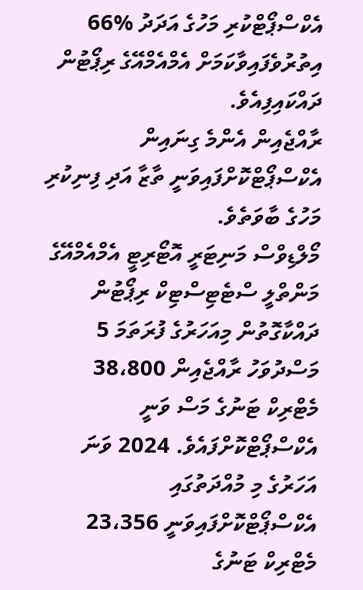އެކްސްޕޯޓްކުރި މަހުގެ އަދަދު %66 އިތުރުވެފައިވާކަމަށް އެމްއެމްއޭގެ ރިޕޯޓުން ދައްކައިފިއެވެ.
ރާއްޖެއިން އެންމެ ގިނައިން އެކްސްޕޯޓްކޮށްފައިވަނީ ތާޒާ އަދި ފިނިކުރި މަހުގެ ބާވަތެވެ.
މޯލްޑިވްސް މަނިޓަރީ އޮޓޯރިޓީ އެމްއެމްއޭގެ މަންތްލީ ސްޓެޓިސްޓިކް ރިޕޯޓުން ދައްކާގޮތުން މިއަހަރުގެ ފުރަތަމަ 5 މަސްދުވަހު ރާއްޖެއިން 38،800 މެޓްރިކް ޓަނުގެ މަސް ވަނީ އެކްސްޕޯޓްކޮށްފައެވެ. 2024 ވަނަ އަހަރުގެ މި މުއްދަތުގައި އެކްސްޕޯޓްކޮށްފައިވަނީ 23،356 މެޓްރިކް ޓަނުގެ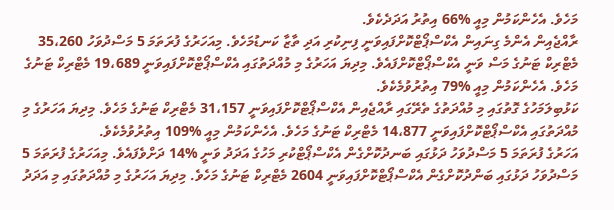މަހެވެ. އެހެންކަމުން މިއީ %66 އިތުރު އަދަދެކެވެ.
ރާއްޖެއިން އެންމެ ގިނައިން އެކްސްޕޯޓްކޮށްފައިވަނީ ފިނިކުރި އަދި ތާޒާ ކަނޑުމަހެވެ. މިއަހަރުގެ ފުރަތަމަ 5 މަސްދުވަހު 35،260 މެޓްރިކް ޓަނުގެ މަސް ވަނީ އެކްސްޕޯޓްކޮށްފައެވެ. މިދިޔަ އަހަރުގެ މި މުއްދަތުގައި އެކްސްޕޯޓްކޮށްފައިވަނީ 19،689 މެޓްރިކް ޓަނުގެ މަހެވެ. އެހެންކަމުން މިއީ %79 އިތުރުވުމެކެވެ.
ކަޅުބިލަމަހުގެ ގޮތުގައި މި މުއްދަތުގެ ތެރޭގައި ރާއްޖެއިން އެކްސްޕޯޓްކޮށްފައިވަނީ 31،157 މެޓްރިކް ޓަނުގެ މަހެވެ. މިދިޔަ އަހަރުގެ މި މުއްދަތުގައި އެކްސްޕޯޓްކޮށްފައިވަނީ 14،877 މެޓްރިކް ޓަނުގެ މަހެވެ. އެހެންކަމުން މިއީ %109 އިތުރުވުމެކެވެ.
އަހަރުގެ ފުރަތަމަ 5 މަސްދުވަހު ދަޅުގައި ބަނދުކޮށްގެން އެކްސްޕޯޓްކުރި މަހުގެ އަދަދު ވަނީ %14 ދަށްވެފައެވެ. މިއަހަރުގެ ފުރަތަމަ 5 މަސްދުވަހު ދަޅުގައި ބަންދުކޮށްގެން އެކްސްޕޯޓްކޮށްފައިވަނީ 2604 މެޓްރިކް ޓަނުގެ މަހެވެ. މިދިޔަ އަހަރުގެ މި މުއްދަތުގައި މި އަދަދު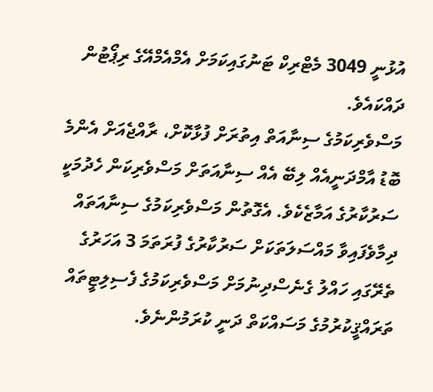އުޅުނީ 3049 މެޓްރިކް ޓަނުގައިކަމަށް އެމްއެމްއޭގެ ރިޕޯޓުން ދައްކައެވެ.
މަސްވެރިކަމުގެ ސިނާއަތް އިތުރަށް ފުޅާކޮށް، ރާއްޖެއަށް އެންމެ ބޮޑު އާމްދަނީއެއް ލިބޭ އެއް ސިނާއަތަށް މަސްވެރިކަން ހެދުމަކީ ސަރުކާރުގެ އަމާޒެކެވެ. އެގޮތުން މަސްވެރިކަމުގެ ސިނާއަތައް ދިމާވެފައިވާ މައްސަލަތަކަށް ސަރުކާރުގެ ފުރަތަމަ 3 އަހަރުގެ ތެރޭގައި ހައްލު ގެނެސްދިނުމަށް މަސްވެރިކަމުގެ ފެސިލިޓީތައް ތަރައްޤީކުރުމުގެ މަސައްކަތް ދަނީ ކުރަމުންނެވެ.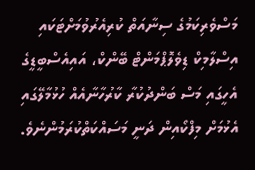މަސްވެރިކަމުގެ ސިނާއަތް ކުރިއެރުވުމަށްޓަކައި އިސްލާމިކް ޑިވެލޮޕްމަންޓް ބޭންކް، އައިއެސްބީޑީގެ އެހީގައި މަސް ބަންދުކުރާ ކާރުހާނާއެއް ހުޅުމާލޭގައި އެޅުމަށް މިފްކޯއިން ދަނީ މަސައްކަތްކުރަމުންނެވެ.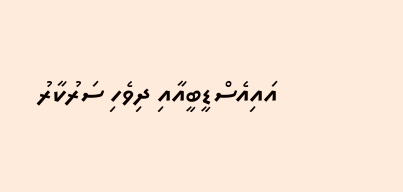އައިއެސްޑީބީއާއި ދިވެހި ސަރުކާރު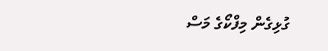ގުޅިގެން މިފްކޯގެ މަސް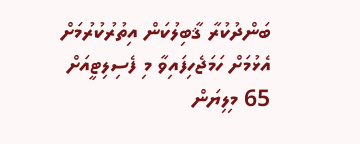ބަންދުކުރާ ޤާބިލުކަން އިތުރުކުރުމަށް އެޅުމަށް ހަމަޖެހިފައިވާ މި ފެސިލިޓީއަށް 65 މިލިޔަން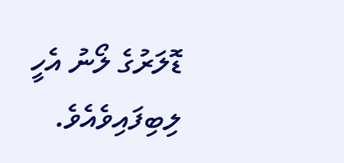ޑޮލަރުގެ ލޯނު އެހީ ލިބިފައިވެއެވެ.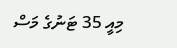މިއީ 35 ޓަނުގެ މަސް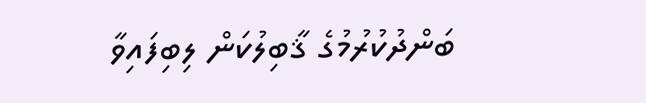ބަންދުކުރުމުގެ ޤާބިލުކަން ލިބިފައިވާ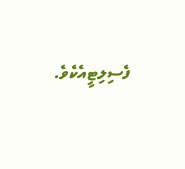ފެސިލިޓީއެކެވެ.